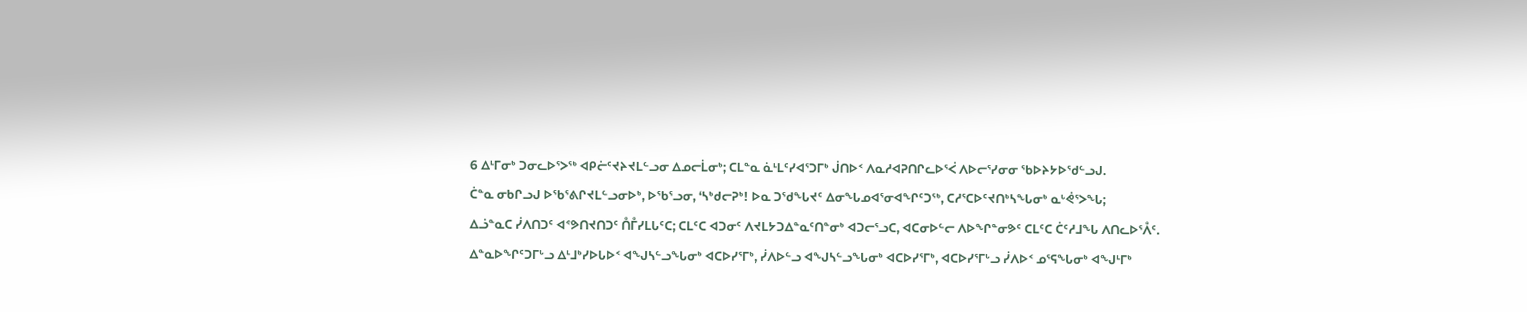6 ᐃᒻᒥᓂᒃ ᑐᓂᓚᐅᕐᐳᖅ ᐊᑭᓖᑦᔪᔨᔪᒪᓪᓗᓂ ᐃᓄᓕᒫᓂᒃ; ᑕᒪᓐᓇ ᓈᒻᒪᑦᓯᐊᕐᑐᒥᒃ ᒎᑎᐅᑉ ᐱᓇᓱᐊᕈᑎᒋᓚᐅᕐᐹ ᐱᐅᓕᕐᓯᓂᓂ ᖃᐅᔨᔭᐅᖁᓪᓗᒍ.
ᑖᓐᓇ ᓂᑲᒋᓗᒍ ᐅᖃᕐᕕᒋᔪᒪᓪᓗᓂᐅᒃ, ᐅᖃᕐᓗᓂ, ‘ᓴᒃᑯᓕᕈᒃ! ᐅᓇ ᑐᖁᖓᔪᑦ ᐃᓂᖓᓄᐊᕐᓂᐊᖏᑦᑐᖅ, ᑕᓱᕐᑕᐅᑦᔪᑎᒃᓴᖓᓂᒃ ᓇᒡᕚᕐᐳᖓ;
ᐃᓘᓐᓇᑕ ᓰᐱᑎᑐᑦ ᐊᕝᕗᑎᔪᑎᑐᑦ ᑍᒤᓯᒪᒐᑦᑕ; ᑕᒪᑦᑕ ᐊᑐᓂᑦ ᐱᔪᒪᔭᑐᐃᓐᓇᑦᑎᓐᓂᒃ ᐊᑐᓕᕐᓗᑕ, ᐊᑕᓂᐅᓪᓕ ᐱᐅᖏᓐᓂᕗᑦ ᑕᒪᑦᑕ ᑖᑦᓱᒧᖓ ᐱᑎᓚᐅᕐᐰᑦ.
ᐃᓐᓇᐅᖏᑦᑐᒥᒡᓗ ᐃᒻᒧᒃᓯᐅᒐᐅᑉ ᐊᖑᓴᓪᓗᖓᓂᒃ ᐊᑕᐅᓯᕐᒥᒃ, ᓰᐱᐅᓪᓗ ᐊᖑᓴᓪᓗᖓᓂᒃ ᐊᑕᐅᓯᕐᒥᒃ, ᐊᑕᐅᓯᕐᒥᒡᓗ ᓰᐱᐅᑉ ᓄᕐᕋᖓᓂᒃ ᐊᖑᒻᒥᒃ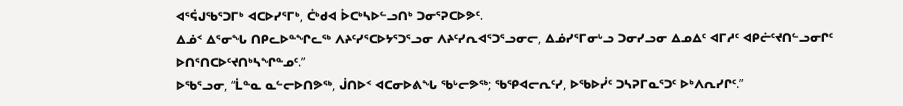ᐊᕐᕌᒍᖃᕐᑐᒥᒃ ᐊᑕᐅᓯᕐᒥᒃ, ᑖᒃᑯᐊ ᐆᑕᒃᓴᐅᓪᓗᑎᒃ ᑐᓂᕐᕈᑕᐅᕗᑦ.
ᐃᓅᑉ ᐃᕐᓂᖓ ᑎᑭᓚᐅᓐᖏᓚᖅ ᐱᔨᑦᓯᕐᑕᐅᔭᕐᑐᕐᓗᓂ ᐱᔨᑦᓯᕆᐊᕐᑐᕐᓗᓂᓕ, ᐃᓅᓯᕐᒥᓂᒡᓗ ᑐᓂᓯᓗᓂ ᐃᓄᐃᑦ ᐊᒥᓱᑦ ᐊᑭᓖᑦᔪᑎᓪᓗᓂᒋᑦ ᐅᑎᕐᑎᑕᐅᑦᔪᑎᒃᓴᖏᓐᓄᑦ.”
ᐅᖃᕐᓗᓂ, “ᒫᓐᓇ ᓇᓪᓕᐅᑎᕗᖅ, ᒎᑎᐅᑉ ᐊᑕᓂᐅᕕᖓ ᖃᒡᓕᕗᖅ; ᖃᕿᐊᓕᕆᑦᓯ, ᐅᖃᐅᓰᑦ ᑐᓴᕈᒥᓇᕐᑐᑦ ᐅᒃᐱᕆᓯᒋᑦ.”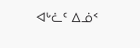ᐊᒡᓛᑦ ᐃᓅᑉ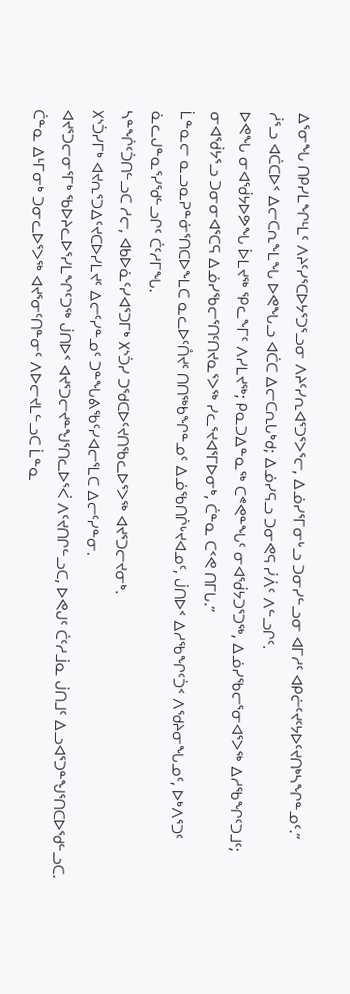ᐃᕐᓂᖓ ᑎᑭᓯᒪᖏᒻᒪᑦ ᐱᔨᑦᓯᕐᑕᐅᔭᕐᑐᕐᓗᓂ ᐱᔨᑦᓯᕆᐊᕐᑐᕐᐳᕐᓕ, ᐃᓅᓯᕐᒥᓂᒡᓗ ᑐᓂᓯᓪᓗᓂ ᐊᒥᓱᑦ ᐊᑭᓖᑦᔪᑦᔭᐅᑦᔪᑎᒃᓴᖏᓐᓄᑦ.”
ᓲᕐᓗ ᐊᑖᑕᐅᑉ ᐃᓕᑕᕆᖕᒪᖓ ᐅᕙᖓᓗ ᐊᑖᑕ ᐃᓕᑕᕆᒐᒃᑯ; ᐃᓅᓯᕋᓗ ᑐᓂᕙᕋ ᓰᐲᑦ ᐱᓪᓗᒋᑦ.
ᐅᕙᖓ ᓂᐊᖂᔭᐅᕗᖓ ᐆᒪᔪᖅ ᕿᓚᖕᒥᑦ ᐱᓯᒪᔪᖅ; ᑭᓇᑐᐃᓐᓇᖅ ᑕᕝᕙᓐᖓᑦ ᓂᐊᖂᔭᑐᕐᑐᖅ, ᐃᓅᓯᖃᓕᕐᓂᐊᕐᐳᖅ ᐃᓱᖃᖏᑦᑐᒧᑦ; ᓂᐊᖂᔭᕐᓗ ᑐᓂᓂᐊᕐᑕᕋ ᐃᓅᓯᖃᓕᕐᑎᑦᑎᔪᓇᕐᐳᖅ ᓯᓚᕐᔪᐊᕐᒥᐅᓂᒃ, ᑖᓐᓇ ᑕᑉᕙ ᑎᒥᒐ.”
ᒫᓐᓇᓕ ᓇᓗᓇᕈᓐᓃᕐᑎᑕᐅᖕᒪᑕ ᓇᓚᐅᑦᑍᔪᑦ ᑎᑎᖅᑲᖏᓐᓄᑦ ᐃᓅᖃᑎᒌᒡᔪᐊᓄᑦ, ᒎᑎᐅᑉ ᐃᓱᖃᖏᑦᑑᑉ ᐱᖁᔨᓂᖓᓄᑦ, ᐅᒃᐱᕐᑐᑦ ᓈᓚᒍᓐᓇᕐᓯᖁᓪᓗᒋᑦ ᑖᑦᓱᒥᖓ.
ᓴᓐᖐᑦᑑᑎᓪᓗᑕ ᓱᓕ, ᐊᑲᐅᓈᑦᓯᐊᕐᑐᒥᒃ ᙭ᔅᑑᓯ ᑐᖁᑕᐅᑦᔪᑎᖃᓚᐅᕐᐳᖅ ᐊᔪᕐᑐᓕᔪᓂᒃ.
᙭ᔅᑑᓯᒥᒃ ᐊᔪᕆᕐᑐᐃᑦᔪᑕᐅᓯᒪᔪᑦ ᐃᓕᑦᓯᓐᓄᑦ ᑐᓐᖓᕕᖃᑦᓯᐊᓕᕐᒪᑕ ᐃᓕᑦᓯᓐᓂ.
ᐊᔪᕐᑐᓕᓂᕐᒥᒃ ᖃᐅᔨᓚᐅᕐᓯᒪᖏᑦᑐᖅ ᒎᑎᐅᑉ ᐊᔪᕐᑐᓕᔪᓐᖑᕐᑎᓚᐅᕐᐹ ᐱᑦᔪᑎᒋᓪᓗᑕ, ᐅᕙᒍᑦ ᑖᑦᓱᒨᓇ ᒎᑎᒧᑦ ᐃᓗᐊᕐᑐᓐᖑᕐᑎᑕᐅᖁᓪᓗᑕ.
ᑖᓐᓇ ᐃᒻᒥᓂᒃ ᑐᓂᓚᐅᕐᐳᖅ ᐊᔪᕐᓂᑦᑎᓐᓂᑦ ᐱᐅᓕᔪᒪᓪᓗᑕ ᒫᓐᓇ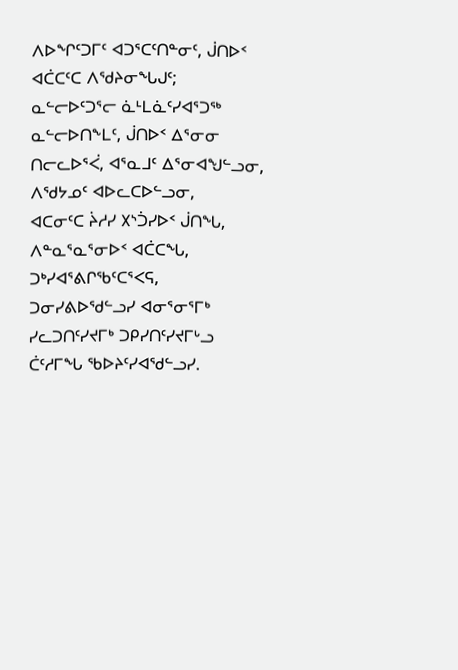ᐱᐅᖏᑦᑐᒥᑦ ᐊᑐᕐᑕᑦᑎᓐᓂᑦ, ᒎᑎᐅᑉ ᐊᑖᑕᑦᑕ ᐱᖁᔨᓂᖓᒍᑦ;
ᓇᓪᓕᐅᑦᑐᕐᓕ ᓈᒻᒪᓈᑦᓯᐊᕐᑐᖅ ᓇᓪᓕᐅᑎᖕᒪᑦ, ᒎᑎᐅᑉ ᐃᕐᓂᓂ ᑎᓕᓚᐅᕐᐹ, ᐊᕐᓇᒧᑦ ᐃᕐᓂᐊᖑᓪᓗᓂ, ᐱᖁᔭᓄᑦ ᐊᐅᓚᑕᐅᓪᓗᓂ,
ᐊᑕᓂᑦᑕ ᔩᓱᓯ ᙭ᔅᑑᓯᐅᑉ ᒎᑎᖓ, ᐱᓐᓇᕐᓇᕐᓂᐅᑉ ᐊᑖᑕᖓ, ᑐᒃᓯᐊᕐᕕᒋᖃᑦᑕᕐᐸᕋ, ᑐᓂᓯᕕᐅᖁᓪᓗᓯ ᐊᓂᕐᓂᕐᒥᒃ ᓯᓚᑐᑎᑦᓯᔪᒥᒃ ᑐᑭᓯᑎᑦᓯᔪᒥᒡᓗ ᑖᑦᓱᒥᖓ ᖃᐅᔨᑦᓯᐊᖁᓪᓗᓯ.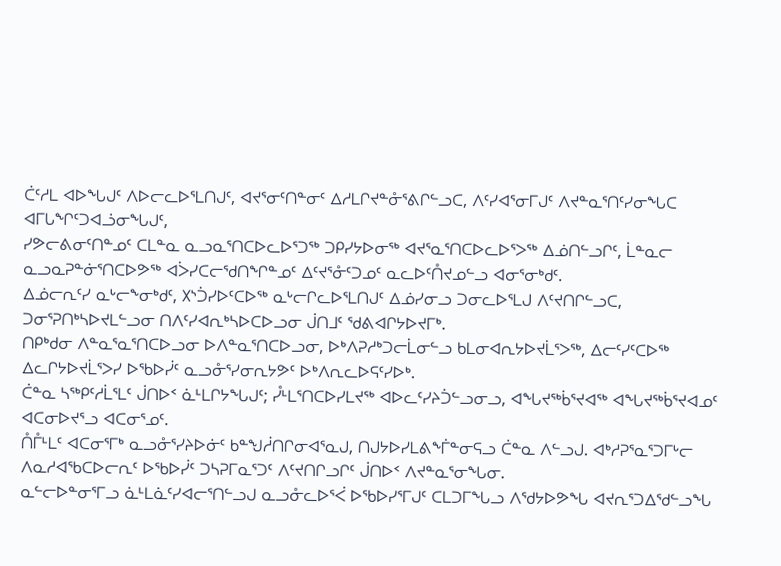ᑖᑦᓱᒪ ᐊᐅᖓᒍᑦ ᐱᐅᓕᓚᐅᕐᒪᑎᒍᑦ, ᐊᔪᕐᓂᑦᑎᓐᓂᑦ ᐃᓱᒪᒋᔪᓐᓁᕐᕕᒋᓪᓗᑕ, ᐱᑦᓯᐊᕐᓂᒥᒍᑦ ᐱᔪᓐᓇᕐᑎᑦᓯᓂᖓᑕ ᐊᒥᒐᖏᑦᑐᐊᓘᓂᖓᒍᑦ,
ᓯᕗᓕᕕᓂᑦᑎᓐᓄᑦ ᑕᒪᓐᓇ ᓇᓗᓇᕐᑎᑕᐅᓚᐅᕐᑐᖅ ᑐᑭᓯᔭᐅᓂᖅ ᐊᔪᕐᓇᕐᑎᑕᐅᓚᐅᕐᐳᖅ ᐃᓅᑎᓪᓗᒋᑦ, ᒫᓐᓇᓕ ᓇᓗᓇᕈᓐᓃᕐᑎᑕᐅᕗᖅ ᐊᐴᓯᑕᓕᖁᑎᖏᓐᓄᑦ ᐃᑦᔪᕐᓁᑦᑐᓄᑦ ᓇᓚᐅᑦᑍᔪᓄᓪᓗ ᐊᓂᕐᓂᒃᑯᑦ.
ᐃᓅᓕᕆᑦᓯ ᓇᒡᓕᖕᓂᒃᑯᑦ, ᙭ᔅᑑᓯᐅᑦᑕᐅᖅ ᓇᒡᓕᒋᓚᐅᕐᒪᑎᒍᑦ ᐃᓅᓯᓂᓗ ᑐᓂᓚᐅᕐᒪᒍ ᐱᑦᔪᑎᒋᓪᓗᑕ, ᑐᓂᕐᕈᑎᒃᓴᐅᔪᒪᓪᓗᓂ ᑎᐱᑦᓯᐊᕆᒃᓴᐅᑕᐅᓗᓂ ᒎᑎᒧᑦ ᖁᕕᐊᒋᔭᐅᔪᒥᒃ.
ᑎᑭᒃᑯᓂ ᐱᓐᓇᕐᓇᕐᑎᑕᐅᓗᓂ ᐅᐱᓐᓇᕐᑎᑕᐅᓗᓂ, ᐅᒃᐱᕈᓱᒃᑐᓕᒫᓂᓪᓗ ᑲᒪᓂᐊᕆᔭᐅᔪᒫᕐᐳᖅ, ᐃᓕᑦᓯᑦᑕᐅᖅ ᐃᓚᒋᔭᐅᔪᒫᕐᐳᓯ ᐅᖃᐅᓰᑦ ᓇᓗᓁᕐᓯᓂᕆᔭᕗᑦ ᐅᒃᐱᕆᓚᐅᕋᑦᓯᐅᒃ.
ᑖᓐᓇ ᓴᖅᑭᑦᓱᒫᕐᒪᑦ ᒎᑎᐅᑉ ᓈᒻᒪᒋᔭᖓᒍᑦ; ᓮᒻᒪᕐᑎᑕᐅᓯᒪᔪᖅ ᐊᐅᓚᑦᓯᔨᑑᓪᓗᓂᓗ, ᐊᖓᔪᖅᑳᕐᔪᐊᖅ ᐊᖓᔪᖅᑳᕐᔪᐊᓄᑦ ᐊᑕᓂᐅᔪᕐᓗ ᐊᑕᓂᕐᓄᑦ.
ᑍᒤᒻᒪᑦ ᐊᑕᓂᕐᒥᒃ ᓇᓗᓁᕐᓯᔨᐅᓃᑦ ᑲᓐᖑᓲᑎᒋᓂᐊᕐᓇᒍ, ᑎᒍᔭᐅᓯᒪᕕᖕᒦᓐᓂᕋᓗ ᑖᓐᓇ ᐱᓪᓗᒍ. ᐊᒃᓱᕈᕐᓇᕐᑐᒥᒡᓕ ᐱᓇᓱᐊᖃᑕᐅᓕᕆᑦ ᐅᖃᐅᓰᑦ ᑐᓴᕈᒥᓇᕐᑐᑦ ᐱᑦᔪᑎᒋᓗᒋᑦ ᒎᑎᐅᑉ ᐱᔪᓐᓇᕐᓂᖓᓂ.
ᓇᓪᓕᐅᓐᓂᕐᒥᓗ ᓈᒻᒪᓈᑦᓯᐊᓕᕐᑎᓪᓗᒍ ᓇᓗᓁᓚᐅᕐᐹ ᐅᖃᐅᓯᕐᒥᒍᑦ ᑕᒪᑐᒥᖓᓗ ᐱᖁᔭᐅᕗᖓ ᐊᔪᕆᕐᑐᐃᖁᓪᓗᖓ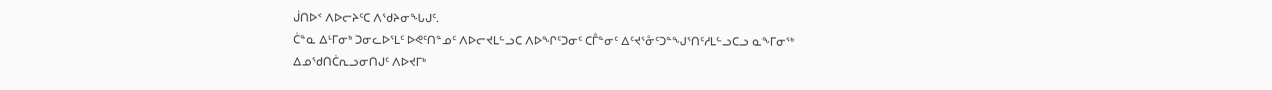ᒎᑎᐅᑉ ᐱᐅᓕᔨᑦᑕ ᐱᖁᔨᓂᖓᒍᑦ.
ᑖᓐᓇ ᐃᒻᒥᓂᒃ ᑐᓂᓚᐅᕐᒪᑦ ᐅᕙᑦᑎᓐᓄᑦ ᐱᐅᓕᔪᒪᓪᓗᑕ ᐱᐅᖏᑦᑐᓂᑦ ᑕᒤᓐᓂᑦ ᐃᑦᔪᕐᓁᑦᑐᓐᖑᕐᑎᑦᓱᒪᓪᓗᑕᓗ ᓇᖕᒥᓂᖅ ᐃᓄᖁᑎᑖᕆᓗᓂᑎᒍᑦ ᐱᐅᔪᒥᒃ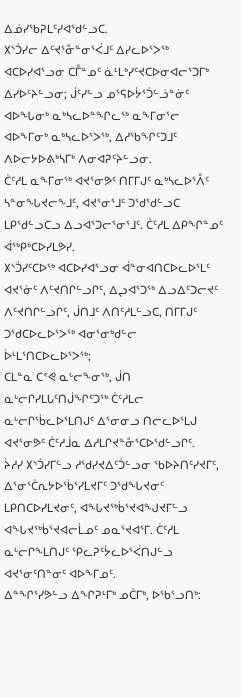ᐃᓅᓯᖃᕈᒪᑦᓯᐊᖁᓪᓗᑕ.
᙭ᔅᑑᓯᓕ ᐃᑦᔪᕐᓁᓐᓂᕐᐹᒧᑦ ᐃᓯᓚᐅᕐᐳᖅ ᐊᑕᐅᓯᐊᕐᓗᓂ ᑕᒤᓐᓄᑦ ᓈᒻᒪᒃᓯᑦᔪᑕᐅᓂᐊᓕᕐᑐᒥᒃ ᐃᓯᐅᑦᔨᓪᓗᓂ; ᒎᑦᓯᓪᓗ ᓄᕐᕋᐅᔮᕐᑑᓪᓘᓐᓃᑦ ᐊᐅᖓᓂᒃ ᓇᒃᓴᓚᐅᓐᖏᓚᖅ ᓇᖕᒥᓂᕐᓕ ᐊᐅᖕᒥᓂᒃ ᓇᒃᓴᓚᐅᕐᐳᖅ, ᐃᓱᖃᖏᑦᑐᒧᑦ ᐱᐅᓕᔭᐅᕕᒃᓴᒥᒃ ᐱᓂᐊᕈᑦᔨᓪᓗᓂ.
ᑖᑦᓱᒪ ᓇᖕᒥᓂᖅ ᐊᔪᕐᓂᕗᑦ ᑎᒥᒥᒍᑦ ᓇᒃᓴᓚᐅᕐᐰᑦ ᓴᓐᓂᖓᔪᓕᖕᒧᑦ, ᐊᔪᕐᓂᕐᒧᑦ ᑐᖁᖁᓪᓗᑕ ᒪᑭᖁᓪᓗᑕᓗ ᐃᓗᐊᕐᑐᓕᕐᓂᕐᒧᑦ. ᑖᑦᓱᒪ ᐃᑭᖏᓐᓄᑦ ᐋᖅᑭᒃᑕᐅᓯᒪᕗᓯ.
᙭ᔅᑑᓯᑦᑕᐅᖅ ᐊᑕᐅᓯᐊᕐᓗᓂ ᐋᓐᓂᐊᑎᑕᐅᓚᐅᕐᒪᑦ ᐊᔪᕐᓃᑦ ᐱᑦᔪᑎᒋᓪᓗᒋᑦ, ᐃᖢᐊᕐᑐᖅ ᐃᓗᐃᑦᑐᓕᔪᑦ ᐱᑦᔪᑎᒋᓪᓗᒋᑦ, ᒎᑎᒧᑦ ᐱᑎᑦᓱᒪᓪᓗᑕ, ᑎᒥᒥᒍᑦ ᑐᖁᑕᐅᓚᐅᕐᐳᖅ ᐊᓂᕐᓂᒃᑯᓪᓕ ᐆᒻᒪᕐᑎᑕᐅᓚᐅᕐᐳᖅ;
ᑕᒪᓐᓇ ᑕᕝᕙ ᓇᒡᓕᖕᓂᖅ, ᒎᑎ ᓇᒡᓕᒋᓯᒪᒐᑦᑎᒎᖏᑦᑐᖅ ᑖᑦᓱᒪᓕ ᓇᒡᓕᒋᖄᓚᐅᕐᒪᑎᒍᑦ ᐃᕐᓂᓂᓗ ᑎᓕᓚᐅᕐᒪᒍ ᐊᔪᕐᓂᕗᑦ ᑖᑦᓱᒨᓇ ᐃᓱᒪᒋᔪᓐᓁᕐᑕᐅᖁᓪᓗᒋᑦ.
ᔩᓱᓯ ᙭ᔅᑑᓯᒥᓪᓗ ᓱᖁᓯᔪᐃᑦᑑᓪᓗᓂ ᖃᐅᔨᑎᑦᓯᔪᒥᑦ, ᐃᕐᓂᕐᑖᕆᔭᐅᖄᕐᓯᒪᔪᒥᑦ ᑐᖁᖓᔪᓂᑦ ᒪᑭᑎᑕᐅᓯᒪᔪᓂᑦ, ᐊᖓᔪᖅᑳᕐᔪᐊᖑᔪᒥᓪᓗ ᐊᖓᔪᖅᑳᕐᔪᐊᓕᒫᓄᑦ ᓄᓇᕐᔪᐊᕐᒥ. ᑖᑦᓱᒪ ᓇᒡᓕᒋᖕᒪᑎᒍᑦ ᕿᓚᕈᑦᔮᓚᐅᕐᐹᑎᒍᓪᓗ ᐊᔪᕐᓂᑦᑎᓐᓂᑦ ᐊᐅᖕᒥᓄᑦ.
ᐃᓐᖏᕐᓯᕗᓪᓗ ᐃᖏᕈᒻᒥᒃ ᓄᑖᒥᒃ, ᐅᖃᕐᓗᑎᒃ: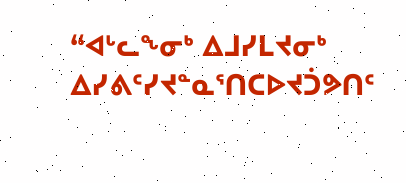“ᐊᒡᓚᖕᓂᒃ ᐃᒧᓯᒪᔪᓂᒃ ᐃᓯᕕᑦᓯᔪᓐᓇᕐᑎᑕᐅᔪᑑᕗᑎᑦ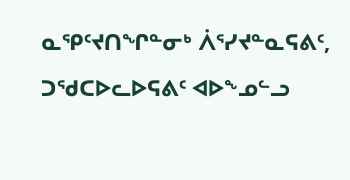ᓇᕿᑦᔪᑎᖏᓐᓂᒃ ᐲᕐᓯᔪᓐᓇᕋᕕᑦ, ᑐᖁᑕᐅᓚᐅᕋᕕᑦ ᐊᐅᖕᓄᓪᓗ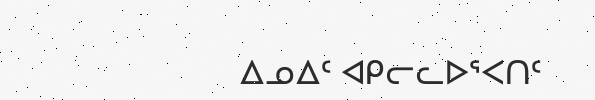ᐃᓄᐃᑦ ᐊᑭᓕᓚᐅᕐᐸᑎᑦ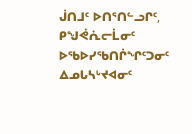ᒎᑎᒧᑦ ᐅᑎᕐᑎᓪᓗᒋᑦ, ᑭᖑᕚᕇᓕᒫᓂᑦ ᐅᖃᐅᓯᖃᑎᒌᖏᑦᑐᓂᑦ ᐃᓄᒐᓴᒡᔪᐊᓂᑦ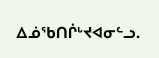ᐃᓅᖃᑎᒌᒡᔪᐊᓂᓪᓗ.